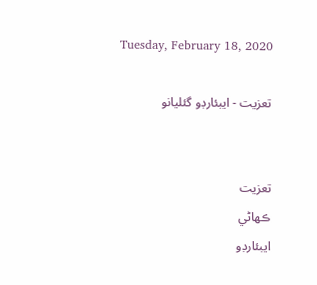Tuesday, February 18, 2020

تعزيت - ايبئارڊو گئليانو


تعزيت
ڪھاڻي
ايبئارڊو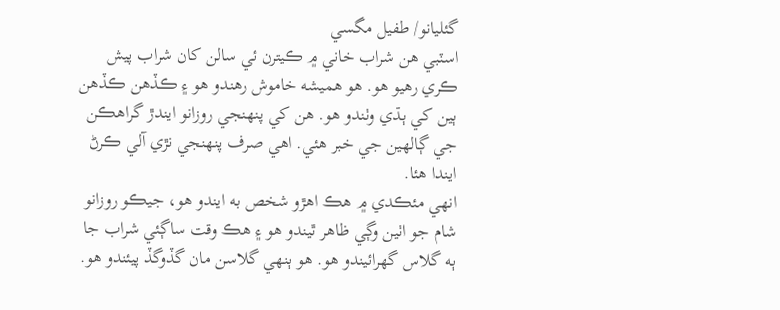گئليانو/ طفيل مگسي
اسٽبي ھن شراب خاني ۾ ڪيترن ئي سالن کان شراب پيش ڪري رهيو هو. هو ھميشه خاموش رهندو هو ۽ ڪڏھن ڪڏھن ٻين کي ٻڌي وٺندو هو. هن کي پنهنجي روزانو ايندڙ گراهڪن جي ڳالهين جي خبر هئي. اهي صرف پنهنجي نڙي آلي ڪرڻ ايندا هئا.
انهي مئڪدي ۾ ھڪ اهڙو شخص به ايندو هو، جيڪو روزانو شام جو اٺين وڳي ظاھر ٿيندو هو ۽ هڪ وقت ساڳئي شراب جا ٻه گلاس گهرائيندو هو. هو ٻنهي گلاسن مان گڏوگڏ پيئندو هو.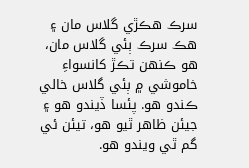سرڪ هڪڙي گلاس مان ۽ هڪ سرڪ ٻئي گلاس مان، هو ڪنهن تڪڙ کانسواءِ خاموشي ۾ ٻئي گلاس خالي ڪندو هو. پئسا ڏيندو هو ۽ جيئن ظاھر ٿيو هو، تيئن ئي گم ٿي ويندو هو.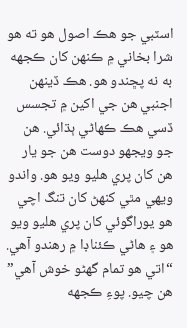اسٽبي جو هڪ اصول هو ته هو شرا بخاني ۾ ڪنهن کان ڪجهه به نه پڇندو هو. هڪ ڏينهن اجنبي هن جي اکين ۾ تجسس ڏسي هڪ ڪهاڻي ٻڌائي. هن جو ويجهو دوست هن جو يار هن کان پري هليو ويو هو. واندو ويهي مٿي کنهڻ کان تنگ اچي هو يوراگوئي کان پري هليو ويو هو ۽ ھاڻي ڪئناڊا ۾ رهندو آھي.
“اتي هو تمام گهڻو خوش آھي” هن چيو. پوءِ ڪجهه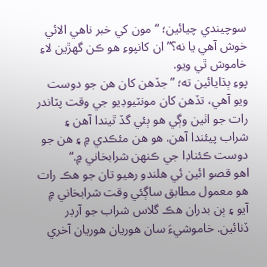سوچيندي چيائين؛ “مون کي خبر ناهي الائي خوش آھي يا نه؟” ان کانپوءِ هو ڪن گهڙين لاءِ خاموش ٿي ويو.
پوءِ ٻڌايائين ته؛ ”جڏھن کان هن جو دوست ويو آھي، تڏھن کان مونٽيوڊيو جي وقت پٽاندر رات جو اٺين وڳي هو ٻئي گڏ ٿيندا آھن ۽ شراب پيئندا آھن. هو هن مئڪدي ۾ ۽ هن جو دوست ڪئناڊا جي ڪنهن شرابخاني ۾.“
اهو قصو ائين ئي هلندو رهيو تان جو هڪ رات هو معمول مطابق ساڳئي وقت شرابخاني ۾ آيو ۽ ٻن بدران هڪ گلاس شراب جو آرڊر ڏنائين. خاموشيءَ سان هوريان هوريان آخري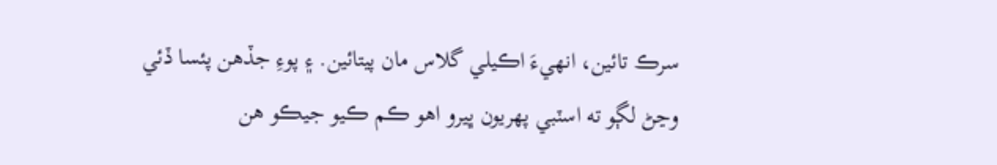سرڪ تائين، انهيءَ اڪيلي گلاس مان پيتائين. ۽ پوءِ جڏھن پئسا ڏئي وڃڻ لڳو ته اسٽبي پهريون ڀيرو اهو ڪم ڪيو جيڪو هن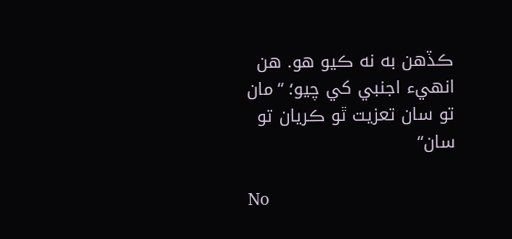ڪڏھن به نه ڪيو هو. هن انهيء اجنبي کي چيو؛ “مان تو سان تعزيت ٿو ڪريان تو سان“

No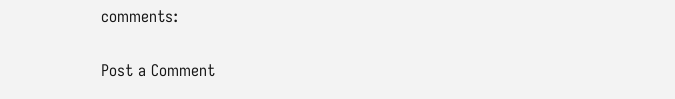comments:

Post a Comment